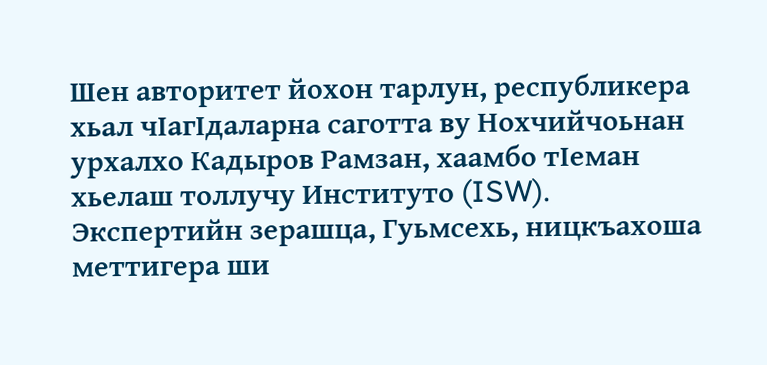Шен авторитет йохон тарлун, республикера хьал чIагIдаларна саготта ву Нохчийчоьнан урхалхо Кадыров Рамзан, хаамбо тIеман хьелаш толлучу Институто (ISW). Экспертийн зерашца, Гуьмсехь, ницкъахоша меттигера ши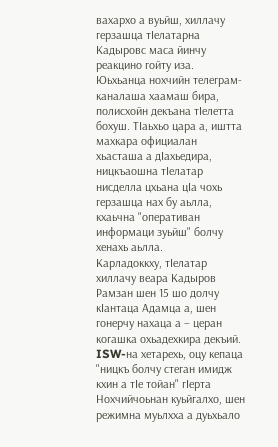вахархо а вуьйш, хиллачу герзашца тIелатарна Кадыровс маса йинчу реакцино гойту иза.
Юьхьанца нохчийн телеграм-каналаша хаамаш бира, полисхойн декъана тIелетта бохуш. ТIаьхьо цара а, иштта махкара официалан хьасташа а дIахьедира, ницкъаошна тIелатар нисделла цхьана цIа чохь герзашца нах бу аьлла, кхаьчна "оперативан информаци зуьйш" болчу хенахь аьлла.
Карладоккху, тIелатар хиллачу веара Кадыров Рамзан шен 15 шо долчу кIантаца Адамца а, шен гонерчу нахаца а – церан когашка охьадехкира декъий. ISW-на хетарехь, оцу кепаца "ницкъ болчу стеган имидж кхин а тIе тойан" гIерта Нохчийчоьнан куьйгалхо, шен режимна муьлхха а дуьхьало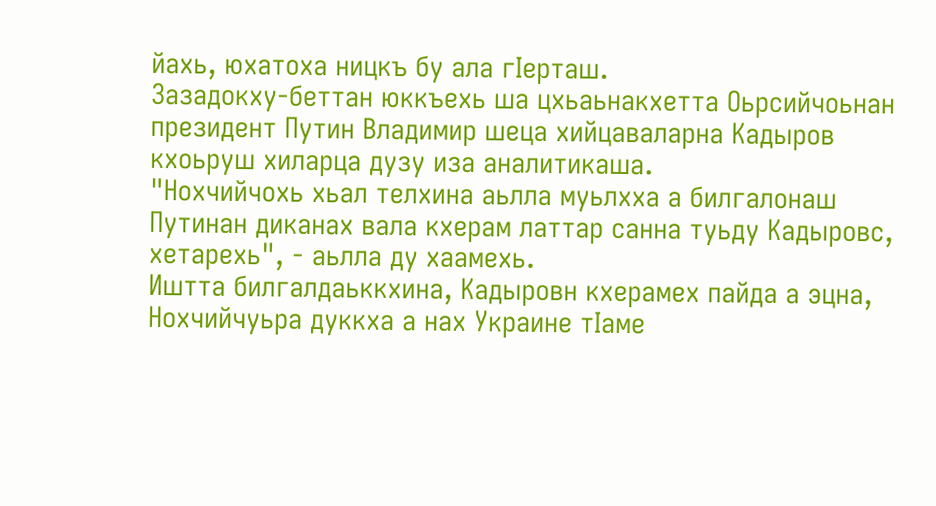йахь, юхатоха ницкъ бу ала гIерташ.
Зазадокху-беттан юккъехь ша цхьаьнакхетта Оьрсийчоьнан президент Путин Владимир шеца хийцаваларна Кадыров кхоьруш хиларца дузу иза аналитикаша.
"Нохчийчохь хьал телхина аьлла муьлхха а билгалонаш Путинан диканах вала кхерам латтар санна туьду Кадыровс, хетарехь", - аьлла ду хаамехь.
Иштта билгалдаьккхина, Кадыровн кхерамех пайда а эцна, Нохчийчуьра дуккха а нах Украине тIаме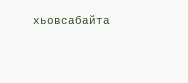хьовсабайта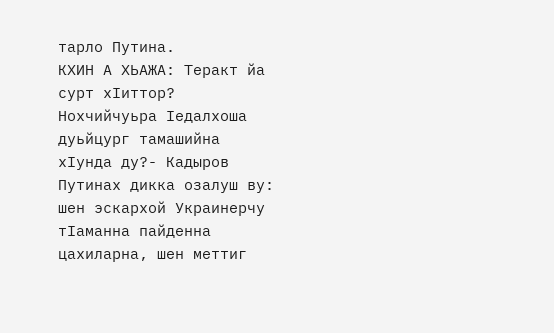тарло Путина.
КХИН А ХЬАЖА: Теракт йа сурт хIиттор? Нохчийчуьра Iедалхоша дуьйцург тамашийна хIунда ду?- Кадыров Путинах дикка озалуш ву: шен эскархой Украинерчу тIаманна пайденна цахиларна, шен меттиг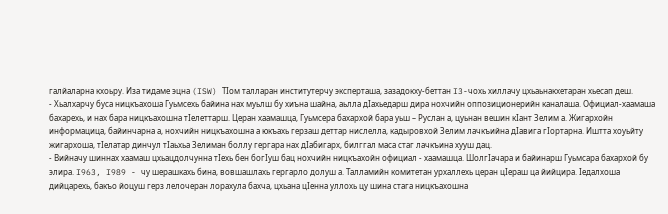галйаларна кхоьру. Иза тидаме эцна (ISW) ТIом талларан институтерчу эксперташа, зазадокху-беттан I3-чохь хиллачу цхьаьнакхетаран хьесап деш.
- Хьалхарчу буса ницкъахоша Гуьмсехь байина нах муьлш бу хиъна шайна, аьлла дIахьедарш дира нохчийн оппозиционерийн каналаша. Официал-хаамаша бахарехь, и нах бара ницкъахошна тIелеттарш. Церан хаамашца, Гуьмсера бахархой бара уьш – Руслан а, цуьнан вешин кIант Зелим а. Жигархойн информацица, байинчарна а, нохчийн ницкъахошна а юкъахь герзаш деттар нислелла, кадыровхой Зелим лачкъийна дIавига гIортарна. Иштта хоуьйту жигархоша, тIелатар динчул тIаьхьа Зелиман боллу гергара нах дIабигарх, билггал маса стаг лачкъина хууш дац.
- Вийначу шиннах хаамаш цхьацдолчунна тIехь бен богIуш бац нохчийн ницкъахойн официал - хаамашца. ШолгIачара и байинарш Гуьмсара бахархой бу элира. I963, I989 - чу шерашкахь бина, вовшашлахь гергарло долуш а. Талламийн комитетан урхаллехь церан цIераш ца йийцира. Iедалхоша дийцарехь, бакъо йоцуш герз лелочеран лорахула бахча, цхьана цIенна уллохь цу шина стага ницкъахошна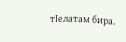тIелатам бира.